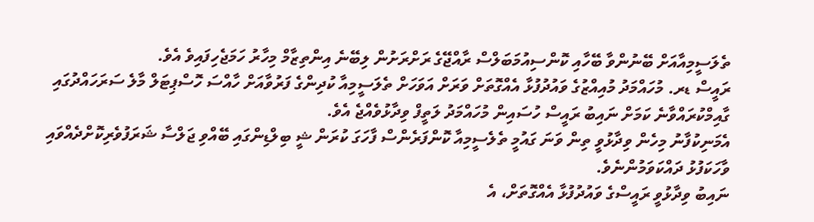ތެލަސީމިއާއަށް ބޭނުންވާ ބޭހާއި ކޮންސިއުމަބަލްސް ރާއްޖޭގެ ރަށްރަށުން ލިބޭނެ އިންތިޒާމް މިހާރު ހަމަޖެހިފައިވެ އެވެ.
ރައީސް ޑރ. މުހައްމަދު މުއިއްޒުގެ ވައުދުފުޅާ އެއްގޮތަށް ވަރަށް އަވަހަށް ތެލަސީމިއާ ކުދިންގެ ފަރުވާއަށް ހާއްސަ ހޮސްޕިޓަލް މާލެ ސަރަހައްދުގައި ގާއިމްކުރައްވާނެ ކަމަށް ނައިބު ރައީސް ހުސައިން މުހައްމަދު ލަތީފް ވިދާޅުވެއްޖެ އެވެ.
އެމަނިކުފާނު މިހެން ވިދާޅުވީ ތިން ވަނަ ގައުމީ ތެލެސީމިއާ ކޮންފަރެންސް ފާހަގަ ކުރަން ޝީ ބިލްޑިންގައި ބޭއްވި ޖަލްސާ ޝަރަފުވެރިކޮށްދެއްވައި ވާހަކަފުޅު ދައްކަވަމުންނެވެ.
ނައިބު ވިދާޅުވީ ރައީސްގެ ވައުދުފުޅާ އެއްގޮތަށް، އެ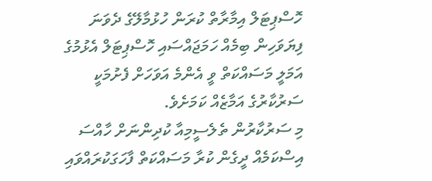ހޮސްޕިޓަލް އިމާރާތް ކުރަން ހުޅުމާލޭގެ ދެވަނަ ފިޔަވަހިން ބިމެއް ހަމަޖައްސައި ހޮސްޕިޓަލް އެޅުމުގެ އަމަލީ މަސައްކަތް ވީ އެންމެ އަވަހަށް ފެށުމަކީ ސަރުކާރުގެ އަމާޒެއް ކަމަށެވެ.
މި ސަރުކާރުން ތެލެސީމިއާ ކުދިންނަށް ހާއްސަ އިސްކަމެއް ދީގެން ކުރާ މަސައްކަތް ފާހަގަކުރައްވައި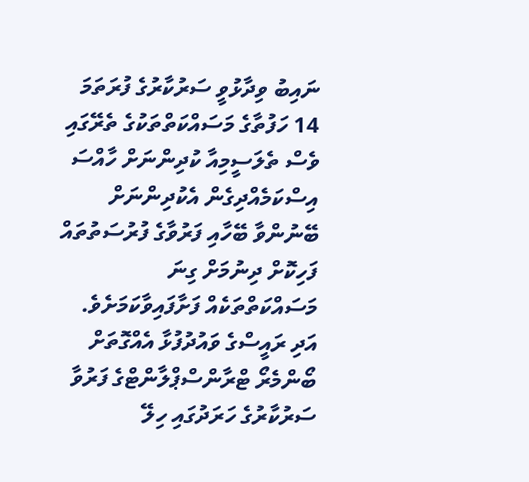ނައިބު ވިދާޅުވީ ސަރުކާރުގެ ފުރަތަމަ 14 ހަފުތާގެ މަސައްކަތްތަކުގެ ތެރޭގައި ވެސް ތެލަސީމިއާ ކުދިންނަށް ހާއްސަ އިސްކަމެއްދިގެން އެކުދިންނަށް ބޭނުންވާ ބޭހާއި ފަރުވާގެ ފުރުސަތުތައް ފަހިކޮށް ދިނުމަށް ގިނަ މަސައްކަތްތަކެއް ފަށާފައިވާކަމަށެވެ. އަދި ރައީސްގެ ވައުދުފުޅާ އެއްގޮތަށް ބޯންމެރޯ ޓްރާންސްޕްލާންޓްގެ ފަރުވާ ސަރުކާރުގެ ހަރަދުގައި ހިލޭ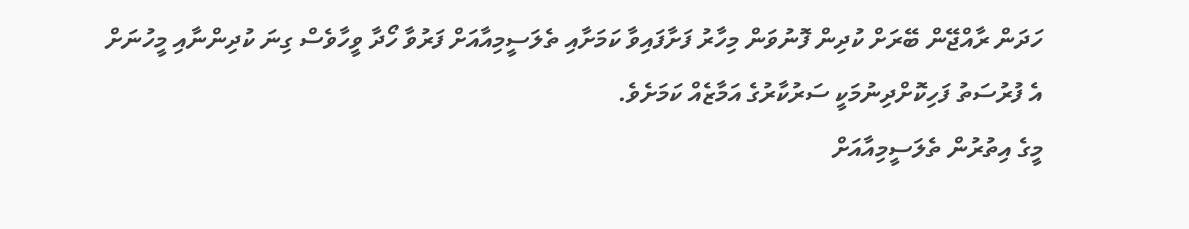ހަދަން ރާއްޖޭން ބޭރަށް ކުދިން ފޮނުވަން މިހާރު ފަށާފައިވާ ކަމަށާއި ތެލަސީމިއާއަށް ފަރުވާ ހޯދާ ވީހާވެސް ގިނަ ކުދިންނާއި މީހުނަށް އެ ފުރުސަތު ފަހިކޮށްދިނުމަކީ ސަރުކާރުގެ އަމާޒެއް ކަމަށެވެ.
މީގެ އިތުރުން ތެލަސީމިއާއަށް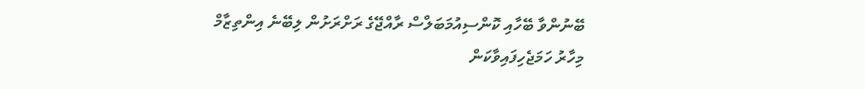ބޭނުންވާ ބޭހާއި ކޮންސިއުމަބަލްސް ރާއްޖޭގެ ރަށްރަށުން ލިބޭނެ އިންތިޒާމް މިހާރު ހަމަޖެހިފައިވާކަން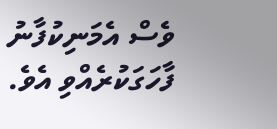ވެސް އެމަނިކުފާނު ފާހަގަކުރެއްވި އެވެ.